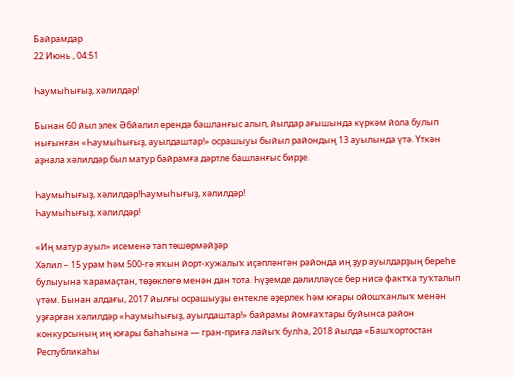Байрамдар
22 Июнь , 04:51

Һаумыһығыҙ, хәлилдәр!

Бынан 60 йыл элек Әбйәлил ерендә башланғыс алып, йылдар ағышында күркәм йола булып нығынған «Һаумыһығыҙ, ауылдаштар!» осрашыуы быйыл райондың 13 ауылында үтә. Үткән аҙнала хәлилдәр был матур байрамға дәртле башланғыс бирҙе.

Һаумыһығыҙ, хәлилдәр!Һаумыһығыҙ, хәлилдәр!
Һаумыһығыҙ, хәлилдәр!

«Иң матур ауыл» исеменә тап төшөрмәйҙәр
Хәлил – 15 урам һәм 500-гә яҡын йорт-хужалыҡ иҫәпләнгән районда иң ҙур ауылдарҙың береһе булыуына ҡарамаҫтан, төҙөклөгө менән дан тота. Һүҙемде дәлилләүсе бер нисә фактҡа туҡталып үтәм. Бынан алдағы, 2017 йылғы осрашыуҙы ентекле әҙерлек һәм юғары ойошҡанлыҡ менән уҙғарған хәлилдәр «Һаумыһығыҙ, ауылдаштар!» байрамы йомғаҡтары буйынса район конкурсының иң юғары баһаһына — гран-приға лайыҡ булһа, 2018 йылда «Башҡортостан Республикаһы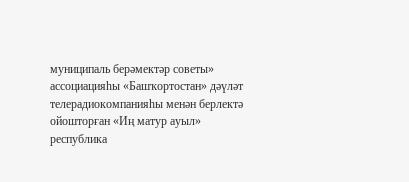муниципаль берәмектәр советы» ассоциацияһы «Башҡортостан» дәүләт телерадиокомпанияһы менән берлектә ойошторған «Иң матур ауыл» республика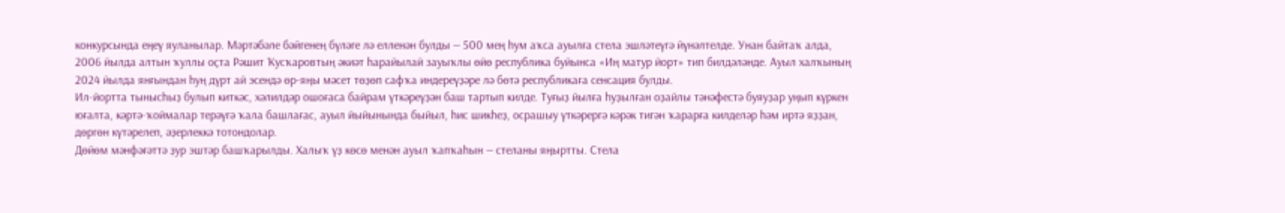конкурсында еңеү яуланылар. Мәртәбәле бәйгенең бүләге лә елленән булды — 500 мең һум аҡса ауылға стела эшләтеүгә йүнәлтелде. Унан байтаҡ алда, 2006 йылда алтын ҡуллы оҫта Рәшит Ҡусҡаровтың әкиәт һарайылай зауыҡлы өйө республика буйынса «Иң матур йорт» тип билдәләнде. Ауыл халҡының 2024 йылда янғындан һуң дүрт ай эсендә өр-яңы мәсет төҙөп сафҡа индереүҙәре лә бөтә республикаға сенсация булды.
Ил-йортта тынысһыҙ булып киткәс, хәлилдәр ошоғаса байрам үткәреүҙән баш тартып килде. Туғыҙ йылға һуҙылған оҙайлы тәнәфестә буяуҙар уңып күркен юғалта, кәртә-ҡоймалар терәүгә ҡала башлағас, ауыл йыйынында быйыл, һис шикһеҙ, осрашыу үткәрергә кәрәк тигән ҡарарға килделәр һәм иртә яҙҙан, дөргөн күтәрелеп, әҙерлеккә тотондолар.
Дөйөм мәнфәғәттә ҙур эштәр башҡарылды. Халыҡ үҙ көсө менән ауыл ҡапҡаһын — стеланы яңыртты. Стела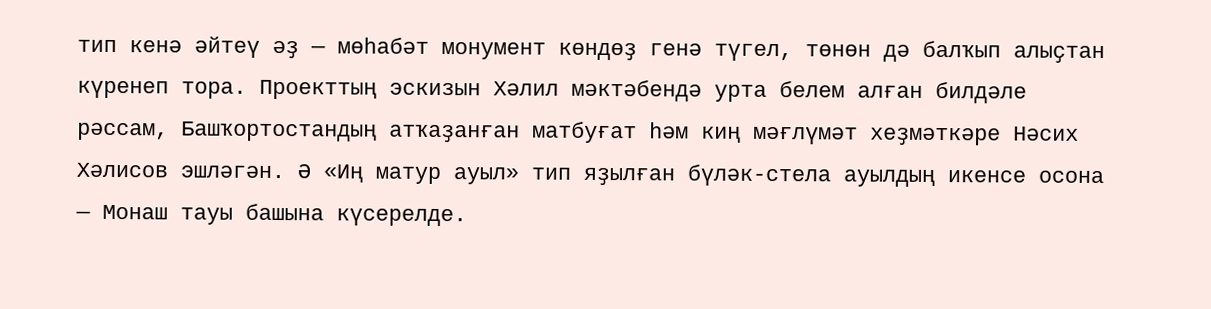тип кенә әйтеү әҙ — мөһабәт монумент көндөҙ генә түгел, төнөн дә балҡып алыҫтан күренеп тора. Проекттың эскизын Хәлил мәктәбендә урта белем алған билдәле рәссам, Башҡортостандың атҡаҙанған матбуғат һәм киң мәғлүмәт хеҙмәткәре Нәсих Хәлисов эшләгән. Ә «Иң матур ауыл» тип яҙылған бүләк-стела ауылдың икенсе осона — Монаш тауы башына күсерелде.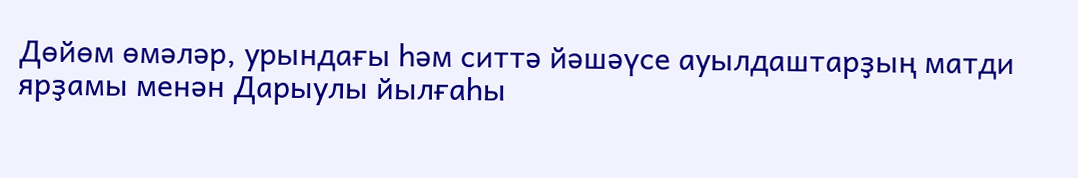Дөйөм өмәләр, урындағы һәм ситтә йәшәүсе ауылдаштарҙың матди ярҙамы менән Дарыулы йылғаһы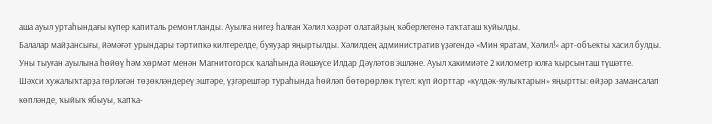аша ауыл уртаһындағы күпер капиталь ремонтланды. Ауылға нигеҙ һалған Хәлил хәҙрәт олатайҙың ҡәберлегенә таҡтаташ ҡуйылды.
Балалар майҙансығы, йәмәғәт урындары тәртипкә килтерелде, буяуҙар яңыртылды. Хәлилдең административ үҙәгендә «Мин яратам, Хәлил!» арт-объекты хасил булды. Уны тыуған ауылына һөйөү һәм хөрмәт менән Магнитогорск ҡалаһында йәшәүсе Илдар Дәүләтов эшләне. Ауыл хакимиәте 2 километр юлға ҡырсынташ түшәтте.
Шәхси хужалыҡтарҙа гөрләгән төҙөкләндереү эштәре, үҙгәрештәр тураһында һөйләп бөтөрөрлөк түгел: күп йорттар «күлдәк-яулыҡтарын» яңыртты: өйҙәр замансалап көпләнде, ҡыйыҡ ябыуы, ҡапҡа-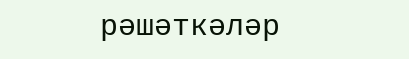рәшәткәләр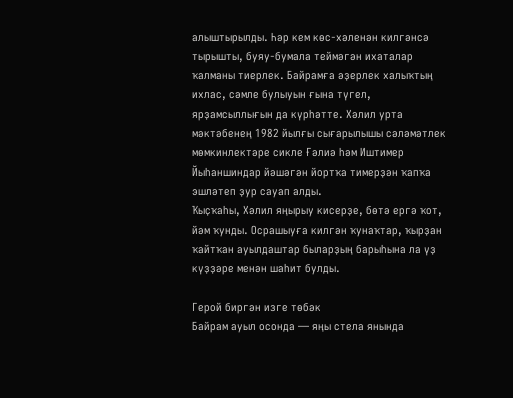алыштырылды. Һәр кем көс-хәленән килгәнсә тырышты, буяу-бумала теймәгән ихаталар ҡалманы тиерлек. Байрамға әҙерлек халыҡтың ихлас, сәмле булыуын ғына түгел, ярҙамсыллығын да күрһәтте. Хәлил урта мәктәбенең 1982 йылғы сығарылышы сәләмәтлек мөмкинлектәре сикле Ғәлиә һәм Иштимер Йыһаншиндар йәшәгән йортҡа тимерҙән ҡапҡа эшләтеп ҙур сауап алды.
Ҡыҫҡаһы, Хәлил яңырыу кисерҙе, бөтә ергә ҡот, йәм ҡунды. Осрашыуға килгән ҡунаҡтар, ҡырҙан ҡайтҡан ауылдаштар быларҙың барыһына ла үҙ күҙҙәре менән шаһит булды.

Герой биргән изге төбәк
Байрам ауыл осонда — яңы стела янында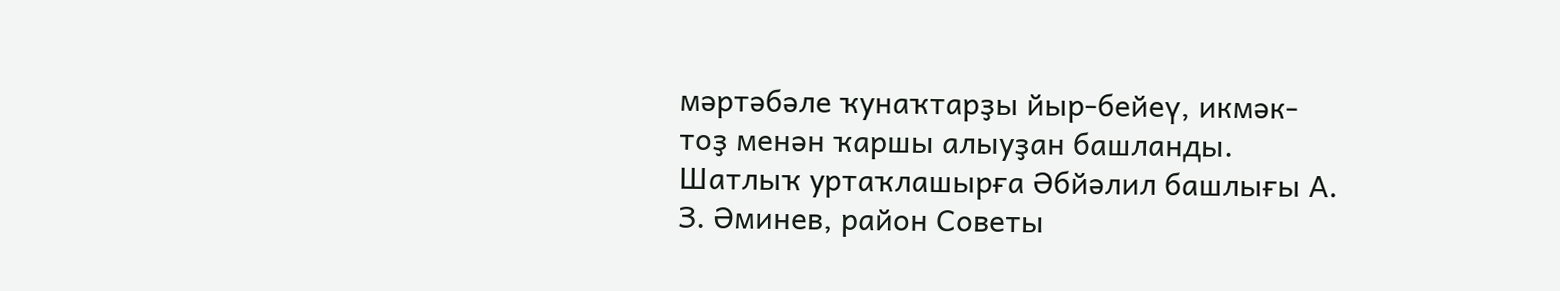мәртәбәле ҡунаҡтарҙы йыр-бейеү, икмәк-тоҙ менән ҡаршы алыуҙан башланды. Шатлыҡ уртаҡлашырға Әбйәлил башлығы А. З. Әминев, район Советы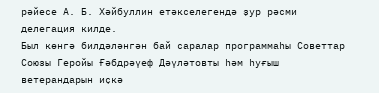рәйесе А. Б. Хәйбуллин етәкселегендә ҙур рәсми делегация килде.
Был көнгә билдәләнгән бай саралар программаһы Советтар Союзы Геройы Ғәбдрәүеф Дәүләтовты һәм һуғыш ветерандарын иҫкә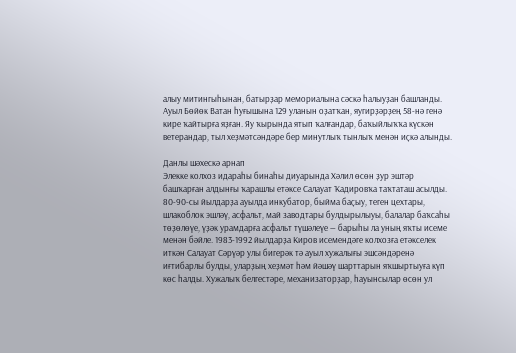алыу митингыһынан, батырҙар мемориалына сәскә һалыуҙан башланды. Ауыл Бөйөк Ватан һуғышына 129 уланын оҙатҡан, яугирҙәрҙең 58-нә генә кире ҡайтырға яҙған. Яу ҡырында ятып ҡалғандар, баҡыйлыҡҡа күскән ветерандар, тыл хеҙмәтсәндәре бер минутлыҡ тынлыҡ менән иҫкә алынды.

Данлы шәхескә арнап
Элекке колхоз идараһы бинаһы диуарында Хәлил өсөн ҙур эштәр башҡарған алдынғы ҡарашлы етәксе Салауат Ҡадировҡа таҡтаташ асылды. 80-90-сы йылдарҙа ауылда инкубатор, быйма баҫыу, теген цехтары, шлакоблок эшләү, асфальт, май заводтары булдырылыуы, балалар баҡсаһы төҙөлөүе, үҙәк урамдарға асфальт түшәлеүе — барыһы ла уның яҡты исеме менән бәйле. 1983-1992 йылдарҙа Киров исемендәге колхозға етәкселек иткән Салауат Сәрүәр улы бигерәк тә ауыл хужалығы эшсәндәренә иғтибарлы булды, уларҙың хеҙмәт һәм йәшәү шарттарын яҡшыртыуға күп көс һалды. Хужалыҡ белгестәре, механизаторҙар, һауынсылар өсөн ул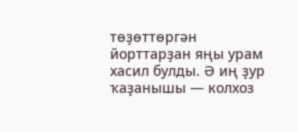төҙөттөргән йорттарҙан яңы урам хасил булды. Ә иң ҙур ҡаҙанышы — колхоз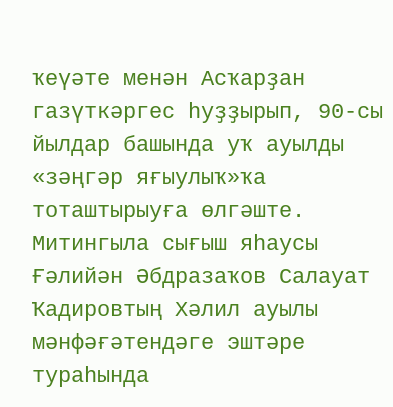ҡеүәте менән Асҡарҙан газүткәргес һуҙҙырып, 90-сы йылдар башында уҡ ауылды «зәңгәр яғыулыҡ»ҡа тоташтырыуға өлгәште.
Митингыла сығыш яһаусы Ғәлийән Әбдразаҡов Салауат Ҡадировтың Хәлил ауылы мәнфәғәтендәге эштәре тураһында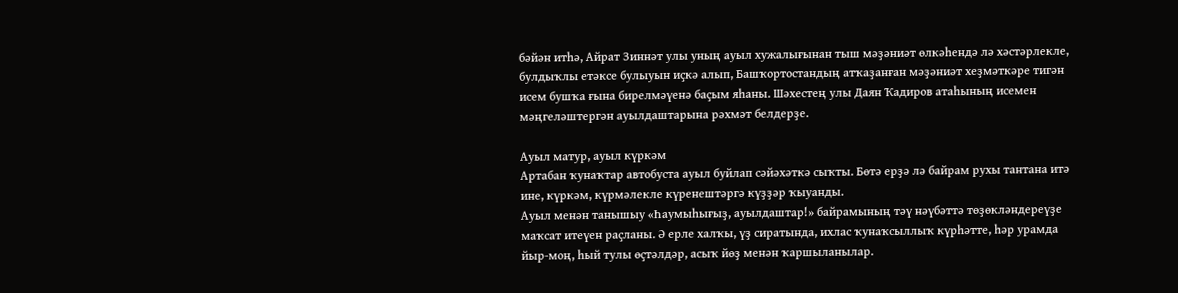бәйән итһә, Айрат Зиннәт улы уның ауыл хужалығынан тыш мәҙәниәт өлкәһендә лә хәстәрлекле, булдыҡлы етәксе булыуын иҫкә алып, Башҡортостандың атҡаҙанған мәҙәниәт хеҙмәткәре тигән исем бушҡа ғына бирелмәүенә баҫым яһаны. Шәхестең улы Даян Ҡадиров атаһының исемен мәңгеләштергән ауылдаштарына рәхмәт белдерҙе.

Ауыл матур, ауыл күркәм
Артабан ҡунаҡтар автобуста ауыл буйлап сәйәхәткә сыҡты. Бөтә ерҙә лә байрам рухы тантана итә ине, күркәм, күрмәлекле күренештәргә күҙҙәр ҡыуанды.
Ауыл менән танышыу «Һаумыһығыҙ, ауылдаштар!» байрамының тәү нәүбәттә төҙөкләндереүҙе маҡсат итеүен раҫланы. Ә ерле халҡы, үҙ сиратында, ихлас ҡунаҡсыллыҡ күрһәтте, һәр урамда йыр-моң, һый тулы өҫтәлдәр, асыҡ йөҙ менән ҡаршыланылар.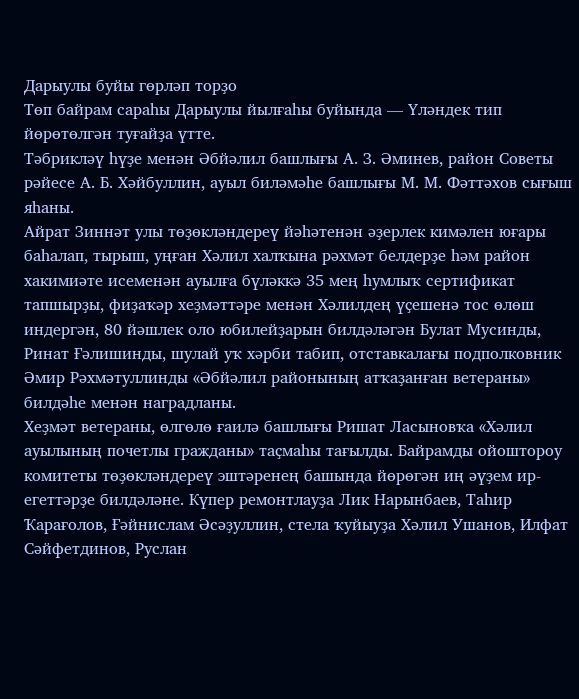Дарыулы буйы гөрләп торҙо
Төп байрам сараһы Дарыулы йылғаһы буйында — Үләндек тип йөрөтөлгән туғайҙа үтте.
Тәбрикләү һүҙе менән Әбйәлил башлығы А. З. Әминев, район Советы рәйесе А. Б. Хәйбуллин, ауыл биләмәһе башлығы М. М. Фәттәхов сығыш яһаны.
Айрат Зиннәт улы төҙөкләндереү йәһәтенән әҙерлек кимәлен юғары баһалап, тырыш, уңған Хәлил халҡына рәхмәт белдерҙе һәм район хакимиәте исеменән ауылға бүләккә 35 мең һумлыҡ сертификат тапшырҙы, фиҙаҡәр хеҙмәттәре менән Хәлилдең үҫешенә тос өлөш индергән, 80 йәшлек оло юбилейҙарын билдәләгән Булат Мусинды, Ринат Ғәлишинды, шулай уҡ хәрби табип, отставкалағы подполковник Әмир Рәхмәтуллинды «Әбйәлил районының атҡаҙанған ветераны» билдәһе менән наградланы.
Хеҙмәт ветераны, өлгөлө ғаилә башлығы Ришат Ласыновҡа «Хәлил ауылының почетлы гражданы» таҫмаһы тағылды. Байрамды ойоштороу комитеты төҙөкләндереү эштәренең башында йөрөгән иң әүҙем ир-егеттәрҙе билдәләне. Күпер ремонтлауҙа Лик Нарынбаев, Таһир Ҡарағолов, Ғәйнислам Әсәҙуллин, стела ҡуйыуҙа Хәлил Ушанов, Илфат Сәйфетдинов, Руслан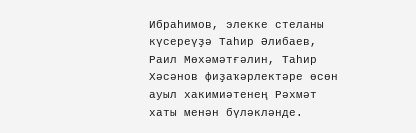Ибраһимов, элекке стеланы күсереүҙә Таһир Әлибаев, Раил Мөхәмәтғәлин, Таһир Хәсәнов фиҙаҡәрлектәре өсөн ауыл хакимиәтенең Рәхмәт хаты менән бүләкләнде.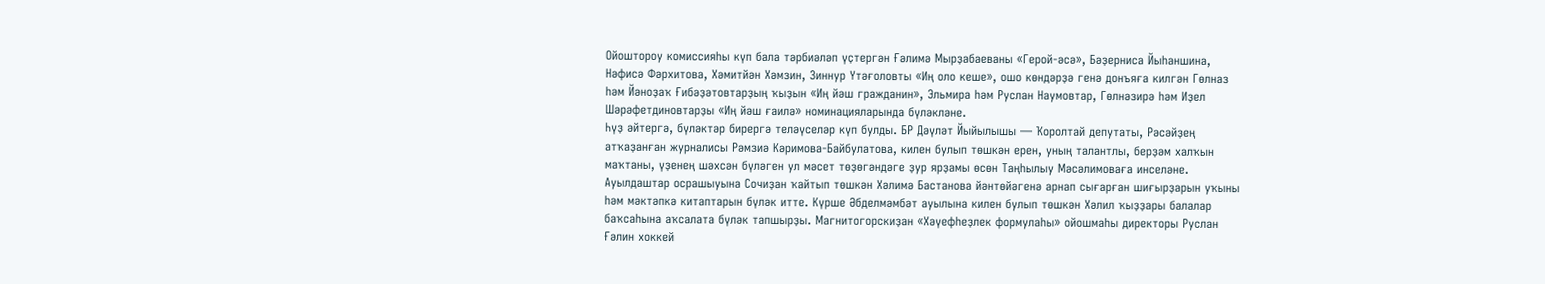Ойоштороу комиссияһы күп бала тәрбиәләп үҫтергән Ғәлимә Мырҙабаеваны «Герой-әсә», Бәҙерниса Йыһаншина, Нәфисә Фәрхитова, Хәмитйән Хәмзин, Зиннур Үтәғоловты «Иң оло кеше», ошо көндәрҙә генә донъяға килгән Гөлназ һәм Йәноҙаҡ Ғибәҙәтовтарҙың ҡыҙын «Иң йәш гражданин», Эльмира һәм Руслан Наумовтар, Гөлнәзирә һәм Иҙел Шәрәфетдиновтарҙы «Иң йәш ғаилә» номинацияларында бүләкләне.
Һүҙ әйтергә, бүләктәр бирергә теләүселәр күп булды. БР Дәүләт Йыйылышы — Ҡоролтай депутаты, Рәсәйҙең атҡаҙанған журналисы Рәмзиә Кәримова-Байбулатова, килен булып төшкән ерен, уның талантлы, берҙәм халҡын маҡтаны, үҙенең шәхсән бүләген ул мәсет төҙөгәндәге ҙур ярҙамы өсөн Таңһылыу Мәсәлимоваға инселәне. Ауылдаштар осрашыуына Сочиҙан ҡайтып төшкән Хәлимә Бастанова йәнтөйәгенә арнап сығарған шиғырҙарын уҡыны һәм мәктәпкә китаптарын бүләк итте. Күрше Әбделмәмбәт ауылына килен булып төшкән Хәлил ҡыҙҙары балалар баҡсаһына аҡсалата бүләк тапшырҙы. Магнитогорскиҙан «Хәүефһеҙлек формулаһы» ойошмаһы директоры Руслан Ғәлин хоккей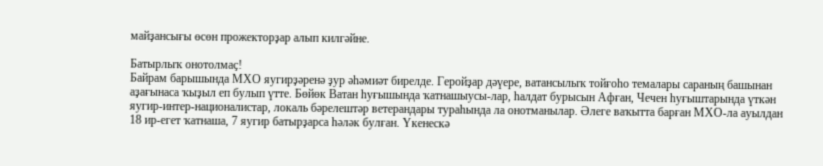майҙансығы өсөн прожекторҙар алып килгәйне.

Батырлыҡ онотолмаҫ!
Байрам барышында МХО яугирҙәренә ҙур әһәмиәт бирелде. Геройҙар дәүере, ватансылыҡ тойғоһо темалары сараның башынан аҙағынаса ҡыҙыл еп булып үтте. Бөйөк Ватан һуғышында ҡатнашыусы-лар, һалдат бурысын Афған, Чечен һуғыштарында үткән яугир-интер-националистар, локаль бәрелештәр ветерандары тураһында ла онотманылар. Әлеге ваҡытта барған МХО-ла ауылдан 18 ир-егет ҡатнаша, 7 яугир батырҙарса һәләк булған. Үкенескә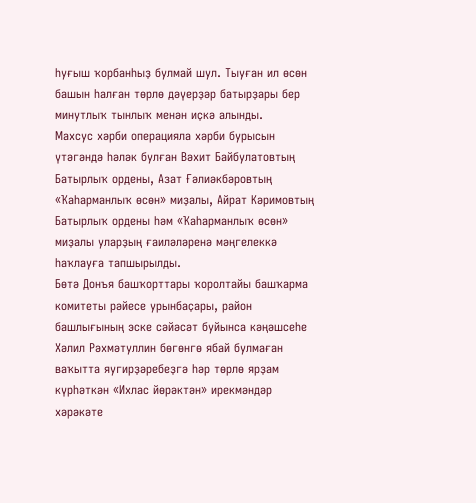һуғыш ҡорбанһыҙ булмай шул. Тыуған ил өсөн башын һалған төрлө дәүерҙәр батырҙары бер минутлыҡ тынлыҡ менән иҫкә алынды.
Махсус хәрби операцияла хәрби бурысын үтәгәндә һәләк булған Вәхит Байбулатовтың Батырлыҡ ордены, Азат Ғәлиәкбәровтың «Ҡаһарманлыҡ өсөн» миҙалы, Айрат Кәримовтың Батырлыҡ ордены һәм «Ҡаһарманлыҡ өсөн» миҙалы уларҙың ғаиләләренә мәңгелеккә һаҡлауға тапшырылды.
Бөтә Донъя башҡорттары ҡоролтайы башҡарма комитеты рәйесе урынбаҫары, район башлығының эске сәйәсәт буйынса кәңәшсеһе Хәлил Рәхмәтуллин бөгөнгө ябай булмаған ваҡытта яугирҙәребеҙгә һәр төрлө ярҙам күрһәткән «Ихлас йөрәктән» ирекмәндәр хәрәкәте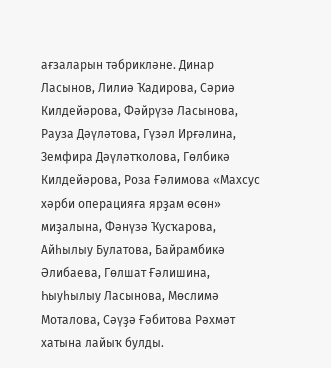ағзаларын тәбрикләне. Динар Ласынов, Лилиә Ҡадирова, Сәриә Килдейәрова, Фәйрүзә Ласынова, Рауза Дәүләтова, Гүзәл Ирғәлина, Земфира Дәүләтҡолова, Гөлбикә Килдейәрова, Роза Ғәлимова «Махсус хәрби операцияға ярҙам өсөн» миҙалына, Фәнүзә Ҡусҡарова, Айһылыу Булатова, Байрамбикә Әлибаева, Гөлшат Ғәлишина, Һыуһылыу Ласынова, Мөслимә Моталова, Сәүҙә Ғәбитова Рәхмәт хатына лайыҡ булды.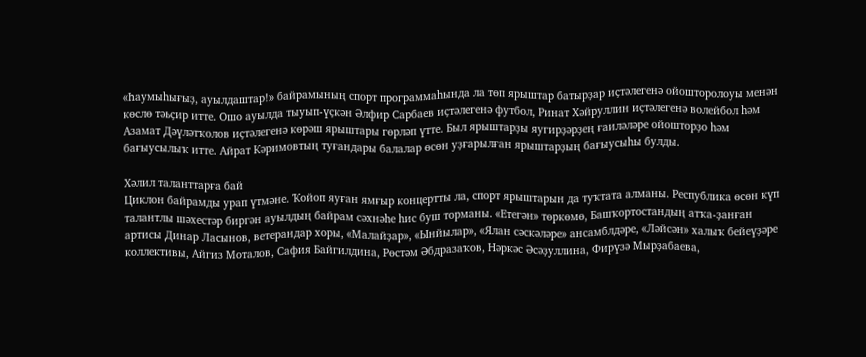«Һаумыһығыҙ, ауылдаштар!» байрамының спорт программаһында ла төп ярыштар батырҙар иҫтәлегенә ойошторолоуы менән көслө тәьҫир итте. Ошо ауылда тыуып-үҫкән Әлфир Сарбаев иҫтәлегенә футбол, Ринат Хәйруллин иҫтәлегенә волейбол һәм Азамат Дәүләтҡолов иҫтәлегенә көрәш ярыштары гөрләп үтте. Был ярыштарҙы яугирҙәрҙең ғаиләләре ойошторҙо һәм бағыусылыҡ итте. Айрат Кәримовтың туғандары балалар өсөн уҙғарылған ярыштарҙың бағыусыһы булды.

Хәлил таланттарға бай
Циклон байрамды урап үтмәне. Ҡойоп яуған ямғыр концертты ла, спорт ярыштарын да туҡтата алманы. Республика өсөн күп талантлы шәхестәр биргән ауылдың байрам сәхнәһе һис буш торманы. «Етегән» төркөмө, Башҡортостандың атҡа-ҙанған артисы Динар Ласынов, ветерандар хоры, «Малайҙар», «Ынйылар», «Ялан сәскәләре» ансамблдәре, «Ләйсән» халыҡ бейеүҙәре коллективы, Айгиз Моталов, Сафия Байгилдина, Рөстәм Әбдразаҡов, Нәркәс Әсәҙуллина, Фирүзә Мырҙабаева,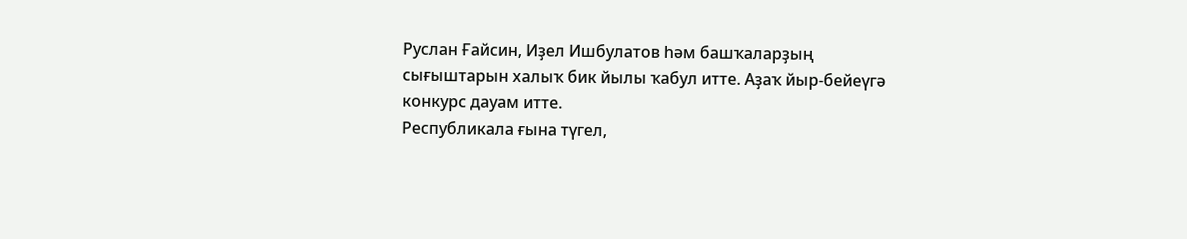Руслан Ғайсин, Иҙел Ишбулатов һәм башҡаларҙың сығыштарын халыҡ бик йылы ҡабул итте. Аҙаҡ йыр-бейеүгә конкурс дауам итте.
Республикала ғына түгел,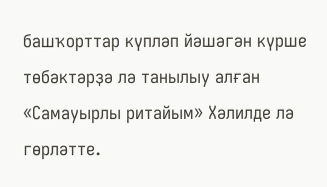башҡорттар күпләп йәшәгән күрше төбәктәрҙә лә танылыу алған «Самауырлы ритайым» Хәлилде лә гөрләтте.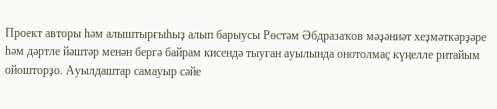Проект авторы һәм алыштырғыһыҙ алып барыусы Рөстәм Әбдразаҡов мәҙәниәт хеҙмәткәрҙәре һәм дәртле йәштәр менән бергә байрам кисендә тыуған ауылында онотолмаҫ күңелле ритайым ойошторҙо. Ауылдаштар самауыр сәйе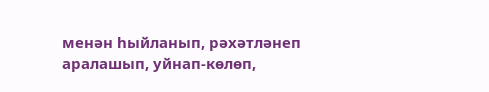менән һыйланып, рәхәтләнеп аралашып, уйнап-көлөп,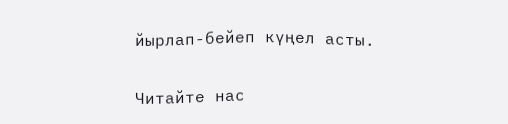йырлап-бейеп күңел асты.

Читайте нас